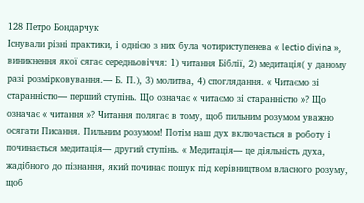128 Петро Бондарчук
Існували різні практики, і однією з них була чотириступенева « lectio divina », виникнення якої сягає середньовіччя: 1) читання Біблії, 2) медитація( у даному разі розмірковування.— Б. П.), 3) молитва, 4) споглядання. « Читаємо зі старанністю— перший ступінь. Що означає « читаємо зі старанністю »? Що означає « читання »? Читання полягає в тому, щоб пильним розумом уважно осягати Писання. Пильним розумом! Потім наш дух включається в роботу і починається медитація— другий ступінь. « Медитація— це діяльність духа, жадібного до пізнання, який починає пошук під керівництвом власного розуму, щоб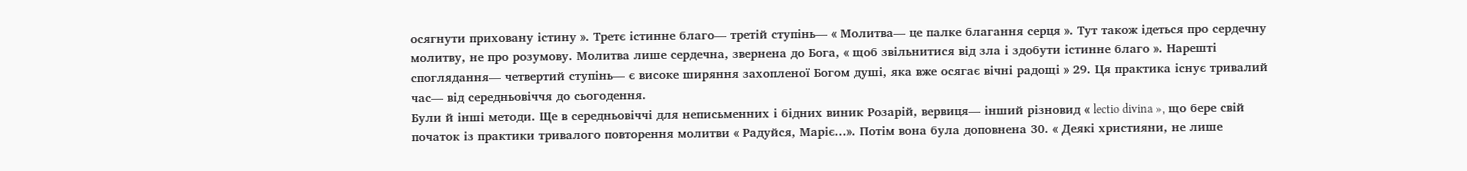осягнути приховану істину ». Третє істинне благо— третій ступінь— « Молитва— це палке благання серця ». Тут також ідеться про сердечну молитву, не про розумову. Молитва лише сердечна, звернена до Бога, « щоб звільнитися від зла і здобути істинне благо ». Нарешті споглядання— четвертий ступінь— є високе ширяння захопленої Богом душі, яка вже осягає вічні радощі » 29. Ця практика існує тривалий час— від середньовіччя до сьогодення.
Були й інші методи. Ще в середньовіччі для неписьменних і бідних виник Розарій, вервиця— інший різновид « lectio divina », що бере свій початок із практики тривалого повторення молитви « Радуйся, Маріє...». Потім вона була доповнена 30. « Деякі християни, не лише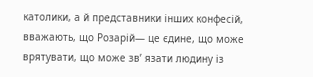католики, а й представники інших конфесій, вважають, що Розарій— це єдине, що може врятувати, що може зв’ язати людину із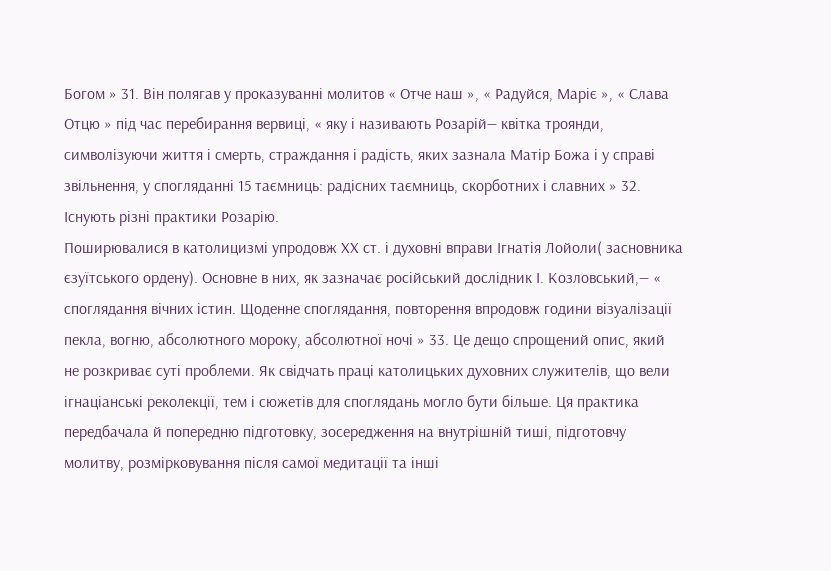Богом » 31. Він полягав у проказуванні молитов « Отче наш », « Радуйся, Маріє », « Слава Отцю » під час перебирання вервиці, « яку і називають Розарій— квітка троянди, символізуючи життя і смерть, страждання і радість, яких зазнала Матір Божа і у справі звільнення, у спогляданні 15 таємниць: радісних таємниць, скорботних і славних » 32. Існують різні практики Розарію.
Поширювалися в католицизмі упродовж ХХ ст. і духовні вправи Ігнатія Лойоли( засновника єзуїтського ордену). Основне в них, як зазначає російський дослідник І. Козловський,— « споглядання вічних істин. Щоденне споглядання, повторення впродовж години візуалізації пекла, вогню, абсолютного мороку, абсолютної ночі » 33. Це дещо спрощений опис, який не розкриває суті проблеми. Як свідчать праці католицьких духовних служителів, що вели ігнаціанські реколекції, тем і сюжетів для споглядань могло бути більше. Ця практика передбачала й попередню підготовку, зосередження на внутрішній тиші, підготовчу молитву, розмірковування після самої медитації та інші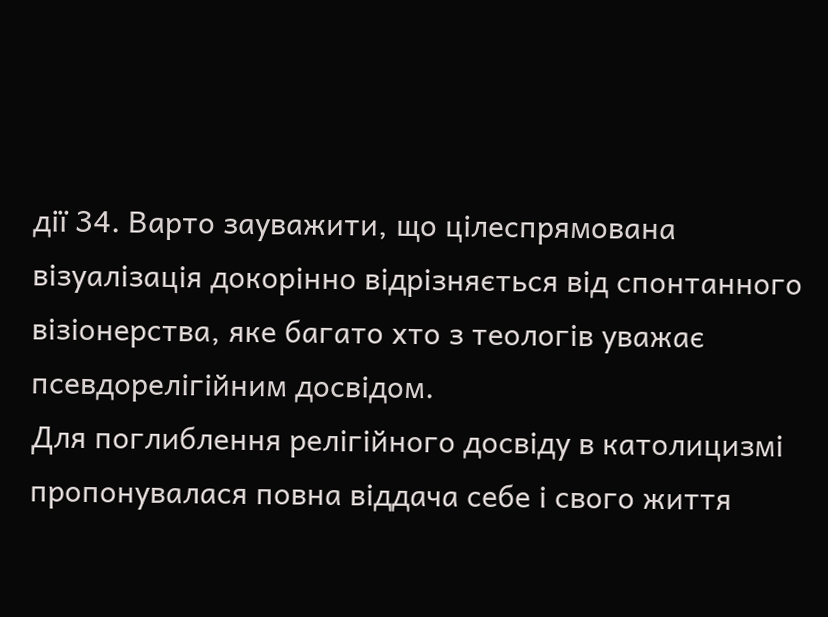дії 34. Варто зауважити, що цілеспрямована візуалізація докорінно відрізняється від спонтанного візіонерства, яке багато хто з теологів уважає псевдорелігійним досвідом.
Для поглиблення релігійного досвіду в католицизмі пропонувалася повна віддача себе і свого життя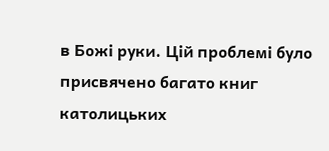в Божі руки. Цій проблемі було присвячено багато книг католицьких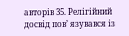авторів 35. Релігійний досвід пов’ язувався із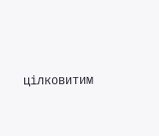цілковитим